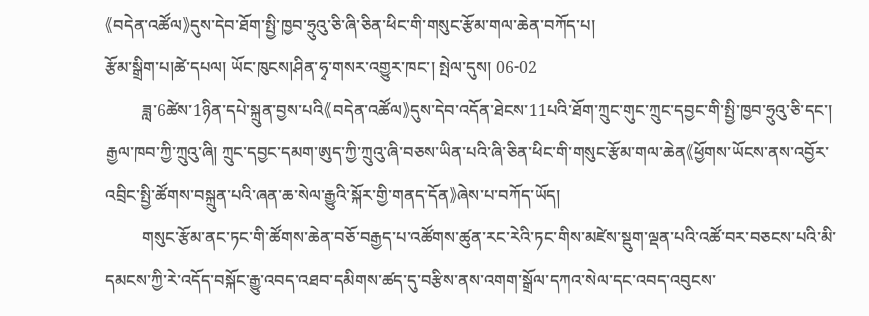《བདེན་འཚོལ》དུས་དེབ་ཐོག་སྤྱི་ཁྱབ་ཧྲུའུ་ཅི་ཞི་ཅིན་ཕིང་གི་གསུང་རྩོམ་གལ་ཆེན་བཀོད་པ།
རྩོམ་སྒྲིག་པ།ཚེ་དཔལ། ཡོང་ཁུངས།ཤིན་ཧྭ་གསར་འགྱུར་ཁང་། སྤེལ་དུས། 06-02
         ཟླ་6ཚེས་1ཉིན་དཔེ་སྐྲུན་བྱས་པའི《བདེན་འཚོལ》དུས་དེབ་འདོན་ཐེངས་11པའི་ཐོག་ཀྲུང་གུང་ཀྲུང་དབྱང་གི་སྤྱི་ཁྱབ་ཧྲུའུ་ཅི་དང་། རྒྱལ་ཁབ་ཀྱི་ཀྲུའུ་ཞི། ཀྲུང་དབྱང་དམག་ཨུད་ཀྱི་ཀྲུའུ་ཞི་བཅས་ཡིན་པའི་ཞི་ཅིན་ཕིང་གི་གསུང་རྩོམ་གལ་ཆེན《ཕྱོགས་ཡོངས་ནས་འབྱོར་འབྲིང་སྤྱི་ཚོགས་བསྐྲུན་པའི་ཞན་ཆ་སེལ་རྒྱུའི་སྐོར་གྱི་གནད་དོན》ཞེས་པ་བཀོད་ཡོད།
         གསུང་རྩོམ་ནང་ཏང་གི་ཚོགས་ཆེན་བཅོ་བརྒྱད་པ་འཚོགས་ཚུན་རང་རེའི་ཏང་གིས་མཛེས་སྡུག་ལྡན་པའི་འཚོ་བར་བཅངས་པའི་མི་དམངས་ཀྱི་རེ་འདོད་བསྐོང་རྒྱུ་འབད་འཐབ་དམིགས་ཚད་དུ་བརྩིས་ནས་འགག་སྒྲོལ་དཀའ་སེལ་དང་འབད་འབུངས་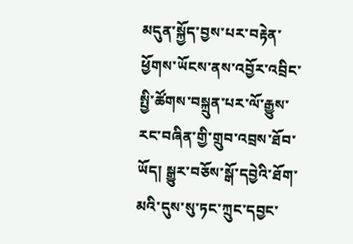མདུན་སྐྱོད་བྱས་པར་བརྟེན་ཕྱོགས་ཡོངས་ནས་འབྱོར་འབྲིང་སྤྱི་ཚོགས་བསྐྲུན་པར་ལོ་རྒྱུས་རང་བཞིན་གྱི་གྲུབ་འབྲས་ཐོབ་ཡོད། སྒྱུར་བཅོས་སྒོ་དབྱེའི་ཐོག་མའི་དུས་སུ་ཏང་ཀྲུང་དབྱང་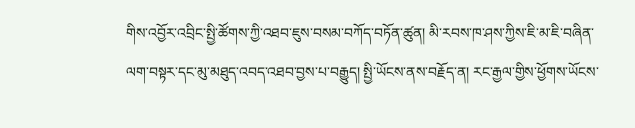གིས་འབྱོར་འབྲིང་སྤྱི་ཚོགས་ཀྱི་འཐབ་ཇུས་བསམ་བཀོད་བཏོན་ཚུན། མི་རབས་ཁ་ཤས་ཀྱིས་ཇི་མ་ཇི་བཞིན་ལག་བསྟར་དང་མུ་མཐུད་འབད་འཐབ་བྱས་པ་བརྒྱུད། སྤྱི་ཡོངས་ནས་བརྗོད་ན། རང་རྒྱལ་གྱིས་ཕྱོགས་ཡོངས་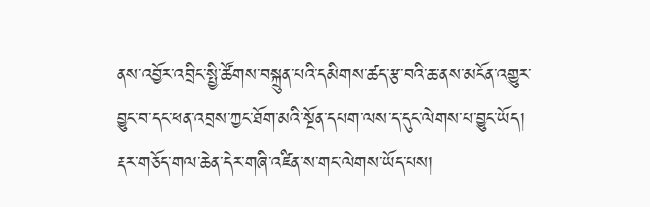ནས་འབྱོར་འབྲིང་སྤྱི་ཚོགས་བསྐྲུན་པའི་དམིགས་ཚད་རྩ་བའི་ཆ་ནས་མངོན་འགྱུར་བྱུང་བ་དང་ཕན་འབྲས་ཀྱང་ཐོག་མའི་སྔོན་དཔག་ལས་ད་དུང་ལེགས་པ་བྱུང་ཡོད། རྡར་གཅོད་གལ་ཆེན་དེར་གཞི་འཛིན་ས་གང་ལེགས་ཡོད་པས།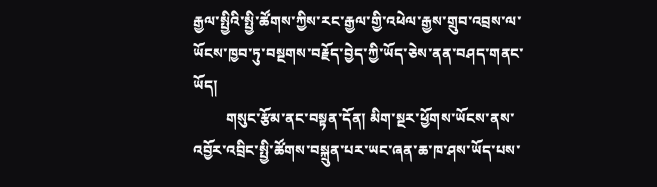རྒྱལ་སྤྱིའི་སྤྱི་ཚོགས་ཀྱིས་རང་རྒྱལ་གྱི་འཕེལ་རྒྱས་གྲུབ་འབྲས་ལ་ཡོངས་ཁྱབ་ཏུ་བསྔགས་བརྗོད་བྱེད་ཀྱི་ཡོད་ཅེས་ནན་བཤད་གནང་ཡོད།
         གསུང་རྩོམ་ནང་བསྟན་དོན། མིག་སྔར་ཕྱོགས་ཡོངས་ནས་འབྱོར་འབྲིང་སྤྱི་ཚོགས་བསྐྲུན་པར་ཡང་ཞན་ཆ་ཁ་ཤས་ཡོད་པས་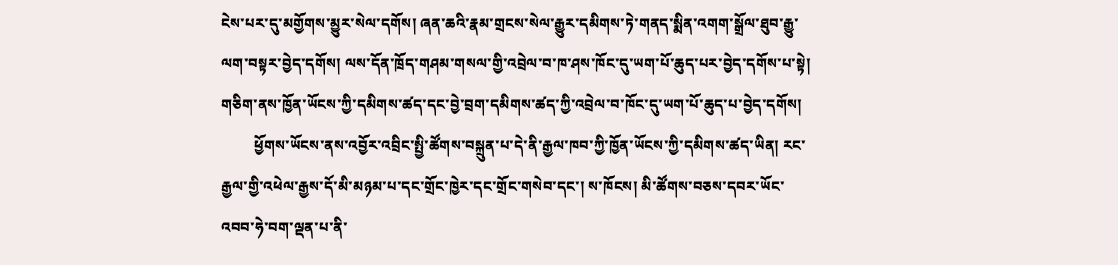ངེས་པར་དུ་མགྱོགས་མྱུར་སེལ་དགོས། ཞན་ཆའི་རྣམ་གྲངས་སེལ་རྒྱུར་དམིགས་ཏེ་གནད་སྨིན་འགག་སྒྲོལ་ཐུབ་རྒྱུ་ལག་བསྟར་བྱེད་དགོས། ལས་དོན་ཁྲོད་གཤམ་གསལ་གྱི་འབྲེལ་བ་ཁ་ཤས་ཁོང་དུ་ཡག་པོ་ཆུད་པར་བྱེད་དགོས་པ་སྟེ། གཅིག་ནས་ཁྱོན་ཡོངས་ཀྱི་དམིགས་ཚད་དང་བྱེ་བྲག་དམིགས་ཚད་ཀྱི་འབྲེལ་བ་ཁོང་དུ་ཡག་པོ་ཆུད་པ་བྱེད་དགོས།
         ཕྱོགས་ཡོངས་ནས་འབྱོར་འབྲིང་སྤྱི་ཚོགས་བསྐྲུན་པ་དེ་ནི་རྒྱལ་ཁབ་ཀྱི་ཁྱོན་ཡོངས་ཀྱི་དམིགས་ཚད་ཡིན། རང་རྒྱལ་གྱི་འཕེལ་རྒྱས་དོ་མི་མཉམ་པ་དང་གྲོང་ཁྱེར་དང་གྲོང་གསེབ་དང་། ས་ཁོངས། མི་ཚོགས་བཅས་དབར་ཡོང་འབབ་ཧེ་བག་ལྡན་པ་ནི་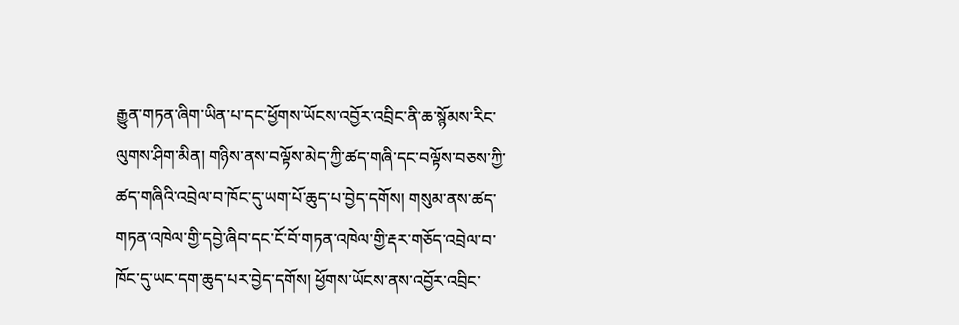རྒྱུན་གཏན་ཞིག་ཡིན་པ་དང་ཕྱོགས་ཡོངས་འབྱོར་འབྲིང་ནི་ཆ་སྙོམས་རིང་ལུགས་ཤིག་མིན། གཉིས་ནས་བལྟོས་མེད་ཀྱི་ཚད་གཞི་དང་བལྟོས་བཅས་ཀྱི་ཚད་གཞིའི་འབྲེལ་བ་ཁོང་དུ་ཡག་པོ་ཆུད་པ་བྱེད་དགོས། གསུམ་ནས་ཚད་གཏན་འཁེལ་གྱི་དབྱེ་ཞིབ་དང་ངོ་བོ་གཏན་འཁེལ་གྱི་རྡར་གཅོད་འབྲེལ་བ་ཁོང་དུ་ཡང་དག་ཆུད་པར་བྱེད་དགོས། ཕྱོགས་ཡོངས་ནས་འབྱོར་འབྲིང་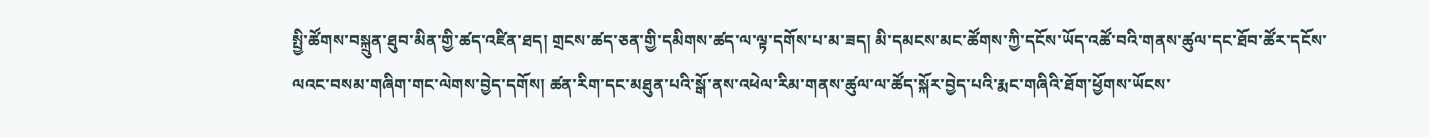སྤྱི་ཚོགས་བསྐྲུན་ཐུབ་མིན་གྱི་ཚད་འཛིན་ཐད། གྲངས་ཚད་ཅན་གྱི་དམིགས་ཚད་ལ་ལྟ་དགོས་པ་མ་ཟད། མི་དམངས་མང་ཚོགས་ཀྱི་དངོས་ཡོད་འཚོ་བའི་གནས་ཚུལ་དང་ཐོབ་ཚོར་དངོས་ལའང་བསམ་གཞིག་གང་ལེགས་བྱེད་དགོས། ཚན་རིག་དང་མཐུན་པའི་སྒོ་ནས་འཕེལ་རིམ་གནས་ཚུལ་ལ་ཚོད་སྐོར་བྱེད་པའི་རྨང་གཞིའི་ཐོག་ཕྱོགས་ཡོངས་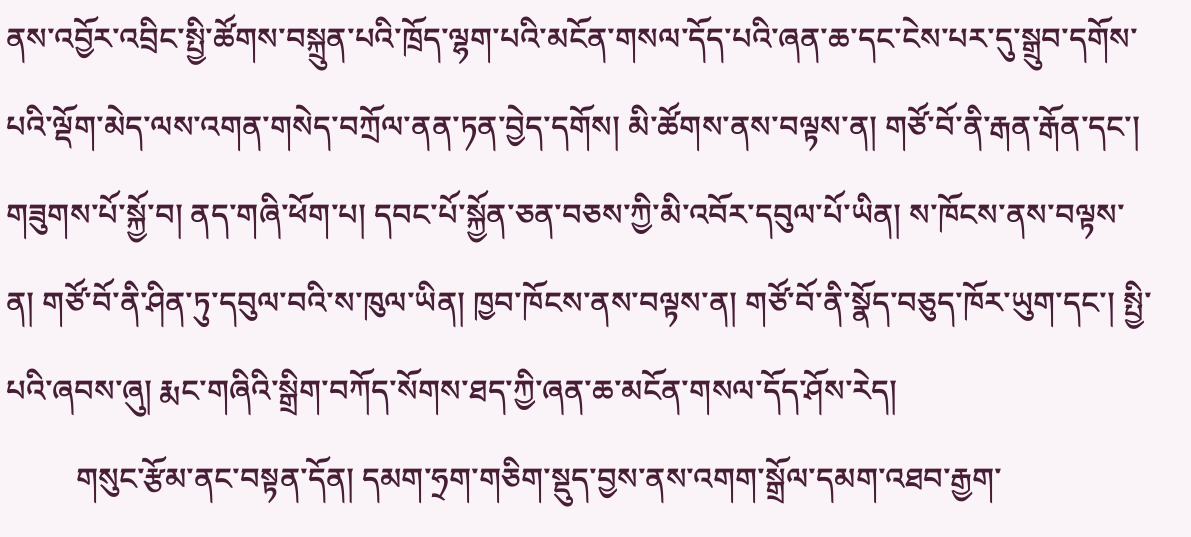ནས་འབྱོར་འབྲིང་སྤྱི་ཚོགས་བསྐྲུན་པའི་ཁྲོད་ལྷག་པའི་མངོན་གསལ་དོད་པའི་ཞན་ཆ་དང་ངེས་པར་དུ་སྒྲུབ་དགོས་པའི་ལྡོག་མེད་ལས་འགན་གསེད་བཀྲོལ་ནན་ཏན་བྱེད་དགོས། མི་ཚོགས་ནས་བལྟས་ན། གཙོ་བོ་ནི་རྒན་རྒོན་དང་། གཟུགས་པོ་སྐྱོ་བ། ནད་གཞི་ཕོག་པ། དབང་པོ་སྐྱོན་ཅན་བཅས་ཀྱི་མི་འབོར་དབུལ་པོ་ཡིན། ས་ཁོངས་ནས་བལྟས་ན། གཙོ་བོ་ནི་ཤིན་ཏུ་དབུལ་བའི་ས་ཁུལ་ཡིན། ཁྱབ་ཁོངས་ནས་བལྟས་ན། གཙོ་བོ་ནི་སྣོད་བཅུད་ཁོར་ཡུག་དང་། སྤྱི་པའི་ཞབས་ཞུ། རྨང་གཞིའི་སྒྲིག་བཀོད་སོགས་ཐད་ཀྱི་ཞན་ཆ་མངོན་གསལ་དོད་ཤོས་རེད།
         གསུང་རྩོམ་ནང་བསྟན་དོན། དམག་ཧྲག་གཅིག་སྡུད་བྱས་ནས་འགག་སྒྲོལ་དམག་འཐབ་རྒྱག་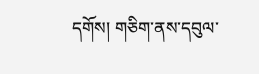དགོས། གཅིག་ནས་དབུལ་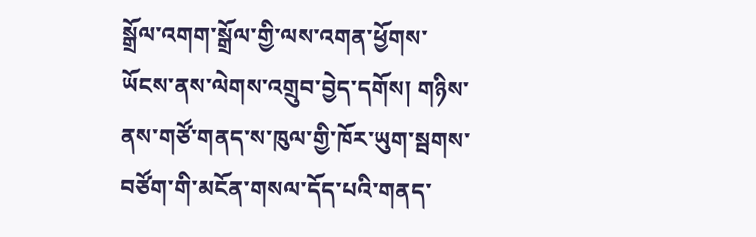སྒྲོལ་འགག་སྒྲོལ་གྱི་ལས་འགན་ཕྱོགས་ཡོངས་ནས་ལེགས་འགྲུབ་བྱེད་དགོས། གཉིས་ནས་གཙོ་གནད་ས་ཁུལ་གྱི་ཁོར་ཡུག་སྦགས་བཙོག་གི་མངོན་གསལ་དོད་པའི་གནད་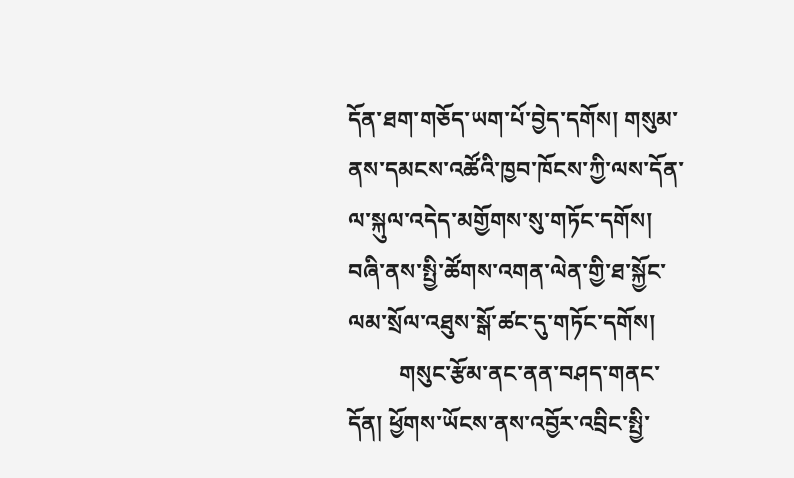དོན་ཐག་གཅོད་ཡག་པོ་བྱེད་དགོས། གསུམ་ནས་དམངས་འཚོའི་ཁྱབ་ཁོངས་ཀྱི་ལས་དོན་ལ་སྐུལ་འདེད་མགྱོགས་སུ་གཏོང་དགོས། བཞི་ནས་སྤྱི་ཚོགས་འགན་ལེན་གྱི་ཐ་སྐྱོང་ལམ་སྲོལ་འཐུས་སྒོ་ཚང་དུ་གཏོང་དགོས།
         གསུང་རྩོམ་ནང་ནན་བཤད་གནང་དོན། ཕྱོགས་ཡོངས་ནས་འབྱོར་འབྲིང་སྤྱི་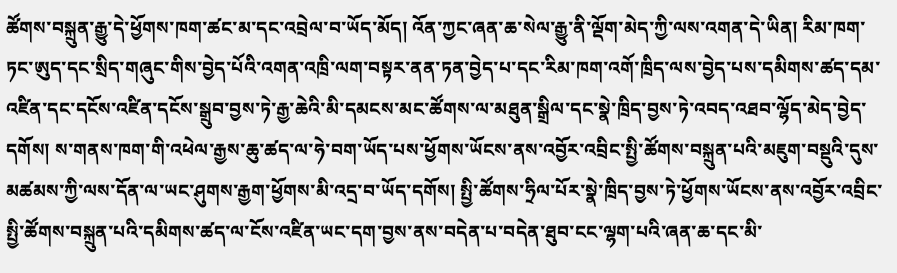ཚོགས་བསྐྲུན་རྒྱུ་དེ་ཕྱོགས་ཁག་ཚང་མ་དང་འབྲེལ་བ་ཡོད་མོད། འོན་ཀྱང་ཞན་ཆ་སེལ་རྒྱུ་ནི་ལྡོག་མེད་ཀྱི་ལས་འགན་དེ་ཡིན། རིམ་ཁག་ཏང་ཨུད་དང་སྲིད་གཞུང་གིས་བྱེད་པོའི་འགན་འཁྲི་ལག་བསྟར་ནན་ཏན་བྱེད་པ་དང་རིམ་ཁག་འགོ་ཁྲིད་ལས་བྱེད་པས་དམིགས་ཚད་དམ་འཛིན་དང་དངོས་འཛིན་དངོས་སྒྲུབ་བྱས་ཏེ་རྒྱ་ཆེའི་མི་དམངས་མང་ཚོགས་ལ་མཐུན་སྒྲིལ་དང་སྣེ་ཁྲིད་བྱས་ཏེ་འབད་འཐབ་ལྷོད་མེད་བྱེད་དགོས། ས་གནས་ཁག་གི་འཕེལ་རྒྱས་ཆུ་ཚད་ལ་ཧེ་བག་ཡོད་པས་ཕྱོགས་ཡོངས་ནས་འབྱོར་འབྲིང་སྤྱི་ཚོགས་བསྐྲུན་པའི་མཇུག་བསྡུའི་དུས་མཚམས་ཀྱི་ལས་དོན་ལ་ཡང་ཤུགས་རྒྱག་ཕྱོགས་མི་འདྲ་བ་ཡོད་དགོས། སྤྱི་ཚོགས་ཧྲིལ་པོར་སྣེ་ཁྲིད་བྱས་ཏེ་ཕྱོགས་ཡོངས་ནས་འབྱོར་འབྲིང་སྤྱི་ཚོགས་བསྐྲུན་པའི་དམིགས་ཚད་ལ་ངོས་འཛིན་ཡང་དག་བྱས་ནས་བདེན་པ་བདེན་ཐུབ་ངང་ལྷག་པའི་ཞན་ཆ་དང་མི་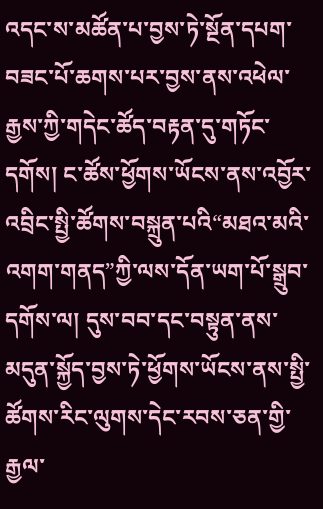འདང་ས་མཚོན་པ་བྱས་ཏེ་སྔོན་དཔག་བཟང་པོ་ཆགས་པར་བྱས་ནས་འཕེལ་རྒྱས་ཀྱི་གདེང་ཚོད་བརྟན་དུ་གཏོང་དགོས། ང་ཚོས་ཕྱོགས་ཡོངས་ནས་འབྱོར་འབྲིང་སྤྱི་ཚོགས་བསྐྲུན་པའི“མཐའ་མའི་འགག་གནད”ཀྱི་ལས་དོན་ཡག་པོ་སྒྲུབ་དགོས་ལ། དུས་བབ་དང་བསྟུན་ནས་མདུན་སྐྱོད་བྱས་ཏེ་ཕྱོགས་ཡོངས་ནས་སྤྱི་ཚོགས་རིང་ལུགས་དེང་རབས་ཅན་གྱི་རྒྱལ་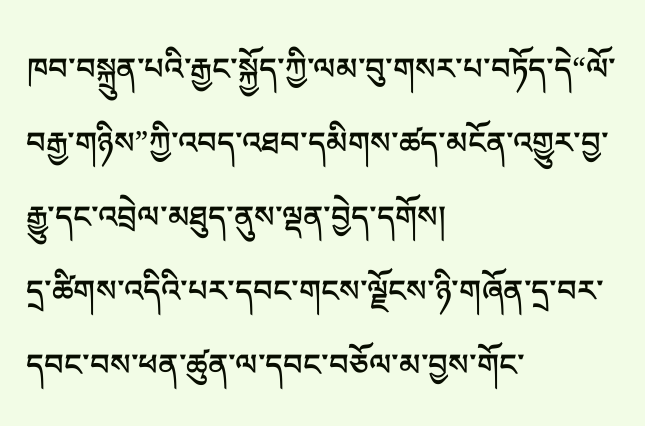ཁབ་བསྐྲུན་པའི་རྒྱང་སྐྱོད་ཀྱི་ལམ་བུ་གསར་པ་བཏོད་དེ“ལོ་བརྒྱ་གཉིས”ཀྱི་འབད་འཐབ་དམིགས་ཚད་མངོན་འགྱུར་བྱ་རྒྱུ་དང་འབྲེལ་མཐུད་ནུས་ལྡན་བྱེད་དགོས།
དྲ་ཚིགས་འདིའི་པར་དབང་གངས་ལྗོངས་ཉི་གཞོན་དྲ་བར་དབང་བས་ཕན་ཚུན་ལ་དབང་བཅོལ་མ་བྱས་གོང་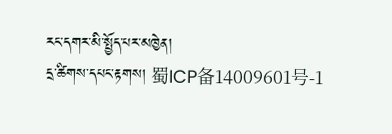རང་དགར་མི་སྤྱོད་པར་མཁྱེན།
དྲ་ཚིགས་དཔང་རྟགས། 蜀ICP备14009601号-1